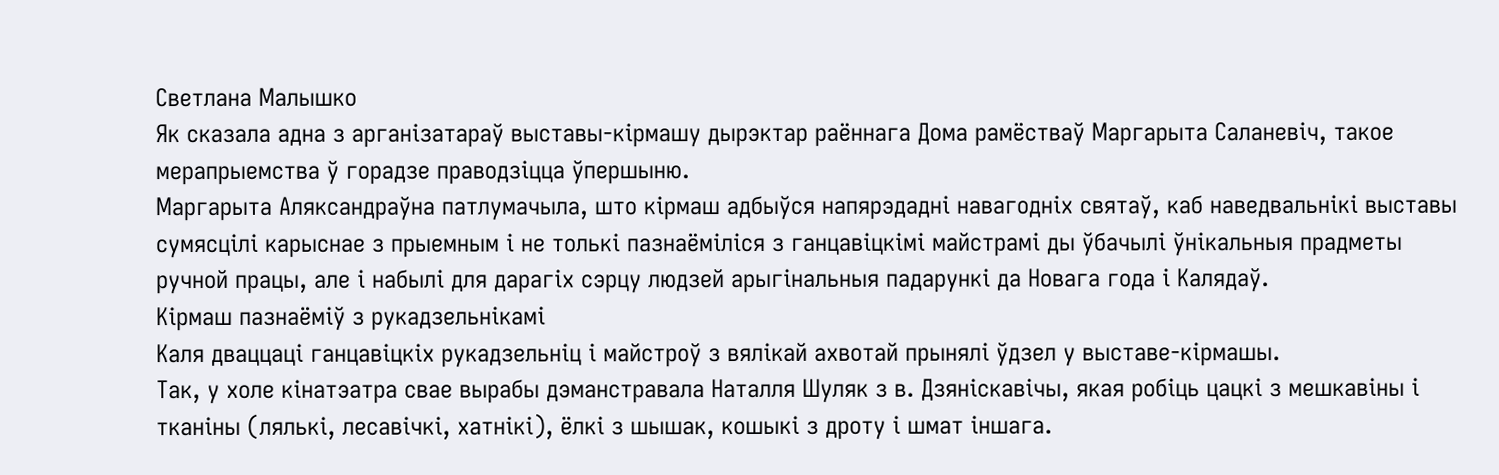Cветлана Малышко
Як сказала адна з арганізатараў выставы-кірмашу дырэктар раённага Дома рамёстваў Маргарыта Саланевіч, такое мерапрыемства ў горадзе праводзіцца ўпершыню.
Маргарыта Аляксандраўна патлумачыла, што кірмаш адбыўся напярэдадні навагодніх святаў, каб наведвальнікі выставы сумясцілі карыснае з прыемным і не толькі пазнаёміліся з ганцавіцкімі майстрамі ды ўбачылі ўнікальныя прадметы ручной працы, але і набылі для дарагіх сэрцу людзей арыгінальныя падарункі да Новага года і Калядаў.
Кірмаш пазнаёміў з рукадзельнікамі
Каля дваццаці ганцавіцкіх рукадзельніц і майстроў з вялікай ахвотай прынялі ўдзел у выставе-кірмашы.
Так, у холе кінатэатра свае вырабы дэманстравала Наталля Шуляк з в. Дзяніскавічы, якая робіць цацкі з мешкавіны і тканіны (лялькі, лесавічкі, хатнікі), ёлкі з шышак, кошыкі з дроту і шмат іншага.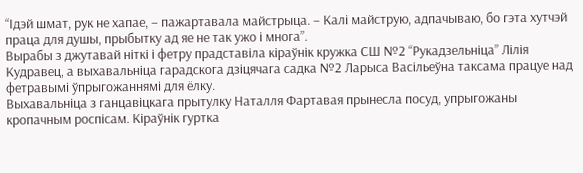“Ідэй шмат, рук не хапае, – пажартавала майстрыца. – Калі майструю, адпачываю, бо гэта хутчэй праца для душы, прыбытку ад яе не так ужо і многа”.
Вырабы з джутавай ніткі і фетру прадставіла кіраўнік кружка СШ №2 “Рукадзельніца” Лілія Кудравец, а выхавальніца гарадскога дзіцячага садка №2 Ларыса Васільеўна таксама працуе над фетравымі ўпрыгожаннямі для ёлку.
Выхавальніца з ганцавіцкага прытулку Наталля Фартавая прынесла посуд, упрыгожаны кропачным роспісам. Кіраўнік гуртка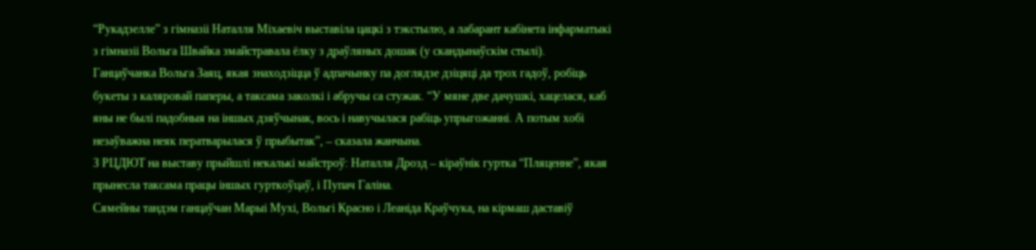“Рукадзелле” з гімназіі Наталля Міхаевіч выставіла цацкі з тэкстылю, а лабарант кабінета інфарматыкі з гімназіі Вольга Швайка змайстравала ёлку з драўляных дошак (у скандынаўскім стылі).
Ганцаўчанка Вольга Заяц, якая знаходзіцца ў адпачынку па доглядзе дзіцяці да трох гадоў, робіць букеты з каляровай паперы, а таксама заколкі і абручы са стужак. “У мяне две дачушкі, хацелася, каб яны не былі падобныя на іншых дзяўчынак, вось і навучылася рабіць упрыгожанні. А потым хобі незаўважна неяк ператварылася ў прыбытак”, – сказала жанчына.
З РЦДЮТ на выставу прыйшлі некалькі майстроў: Наталля Дрозд – кіраўнік гуртка “Пляценне”, якая прынесла таксама працы іншых гурткоўцаў, і Пупач Галіна.
Сямейны тандэм ганцаўчан Марыі Мухі, Вольгі Красно і Леаніда Краўчука, на кірмаш даставіў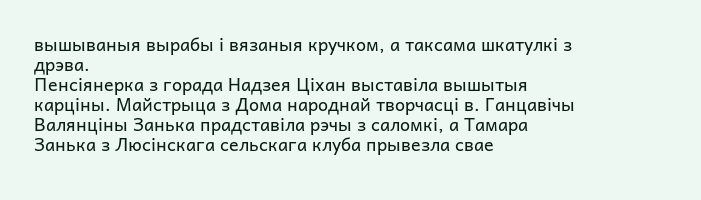вышываныя вырабы і вязаныя кручком, а таксама шкатулкі з дрэва.
Пенсіянерка з горада Надзея Ціхан выставіла вышытыя карціны. Майстрыца з Дома народнай творчасці в. Ганцавічы Валянціны Занька прадставіла рэчы з саломкі, а Тамара Занька з Люсінскага сельскага клуба прывезла свае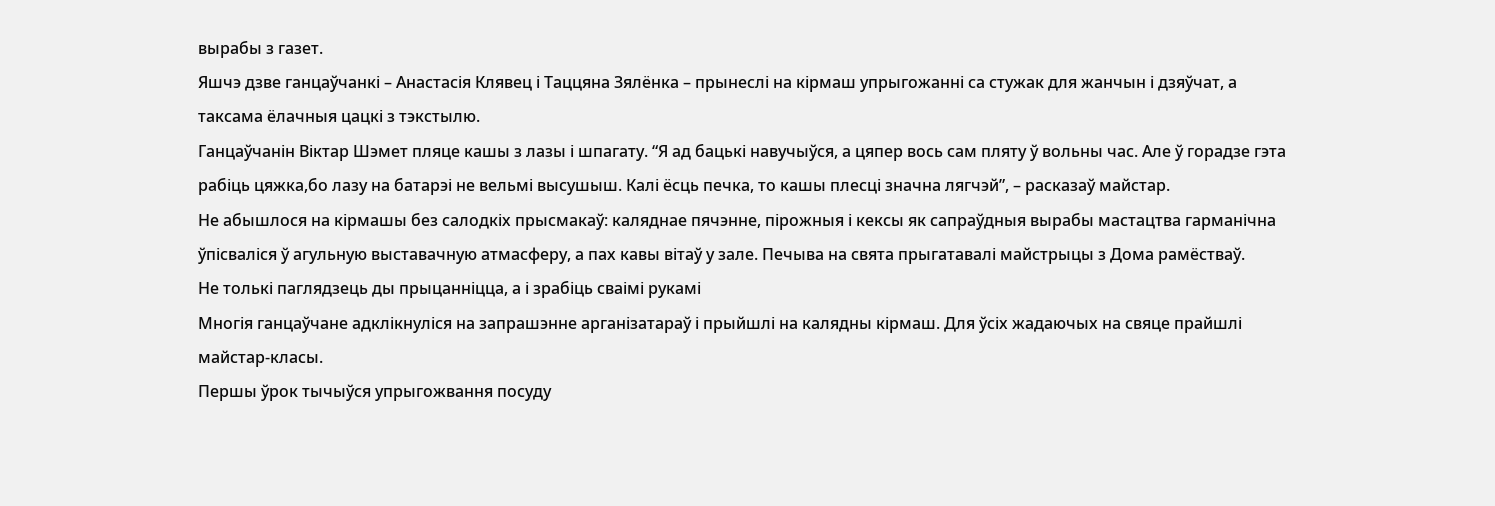вырабы з газет.
Яшчэ дзве ганцаўчанкі – Анастасія Клявец і Таццяна Зялёнка – прынеслі на кірмаш упрыгожанні са стужак для жанчын і дзяўчат, а таксама ёлачныя цацкі з тэкстылю.
Ганцаўчанін Віктар Шэмет пляце кашы з лазы і шпагату. “Я ад бацькі навучыўся, а цяпер вось сам пляту ў вольны час. Але ў горадзе гэта рабіць цяжка,бо лазу на батарэі не вельмі высушыш. Калі ёсць печка, то кашы плесці значна лягчэй”, – расказаў майстар.
Не абышлося на кірмашы без салодкіх прысмакаў: каляднае пячэнне, пірожныя і кексы як сапраўдныя вырабы мастацтва гарманічна ўпісваліся ў агульную выставачную атмасферу, а пах кавы вітаў у зале. Печыва на свята прыгатавалі майстрыцы з Дома рамёстваў.
Не толькі паглядзець ды прыцанніцца, а і зрабіць сваімі рукамі
Многія ганцаўчане адклікнуліся на запрашэнне арганізатараў і прыйшлі на калядны кірмаш. Для ўсіх жадаючых на свяце прайшлі майстар-класы.
Першы ўрок тычыўся упрыгожвання посуду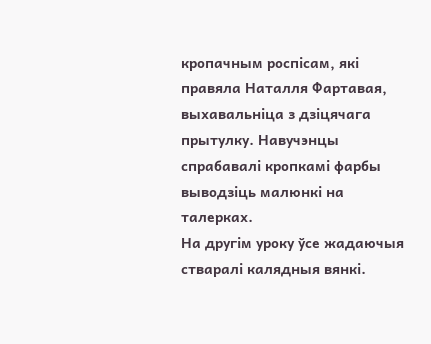кропачным роспісам, які правяла Наталля Фартавая, выхавальніца з дзіцячага прытулку. Навучэнцы спрабавалі кропкамі фарбы выводзіць малюнкі на талерках.
На другім уроку ўсе жадаючыя стваралі калядныя вянкі.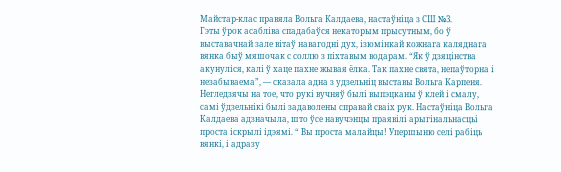Майстар-клас правяла Вольга Калдаева, настаўніца з СШ №3.
Гэты ўрок асабліва спадабаўся некаторым прысутным, бо ў выставачнай зале вітаў навагодні дух, ізюмінкай кожнага каляднага вянка быў мяшочак с соллю з піхтавым водарам. “Як ў дзяцінства акунуліся, калі ў хаце пахне жывая ёлка. Так пахне свята, непаўторна і незабываема”, — сказала адна з удзельніц выставы Вольга Карпеня.
Негледзячы на тое, что рукі вучняў былі выпэцканы ў клей і смалу, самі ўдзельнікі былі задаволены справай сваіх рук. Настаўніца Вольга Калдаева адзначыла, што ўсе навучэнцы праявілі арыгінальнасцьі проста іскрылі ідэямі. “ Вы проста малайцы! Упершыню селі рабіць вянкі, і адразу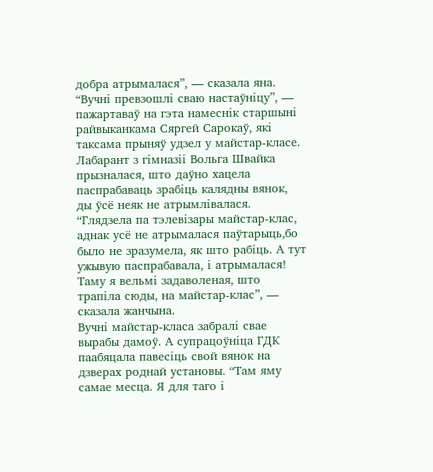добра атрымалася”, — сказала яна.
“Вучні превзошлі сваю настаўніцу”, — пажартаваў на гэта намеснік старшыні райвыканкама Сяргей Сарокаў, які таксама прыняў удзел у майстар-класе.
Лабарант з гімназіі Вольга Швайка прызналася, што даўно хацела паспрабаваць зрабіць калядны вянок, ды ўсё неяк не атрымлівалася. “Глядзела па тэлевізары майстар-клас, аднак усё не атрымалася паўтарыць,бо было не зразумела, як што рабіць. А тут ужывую паспрабавала, і атрымалася! Таму я вельмі задаволеная, што трапіла сюды, на майстар-клас”, — сказала жанчына.
Вучні майстар-класа забралі свае вырабы дамоў. А супрацоўніца ГДК паабяцала павесіць свой вянок на дзверах роднай установы. “Там яму самае месца. Я для таго і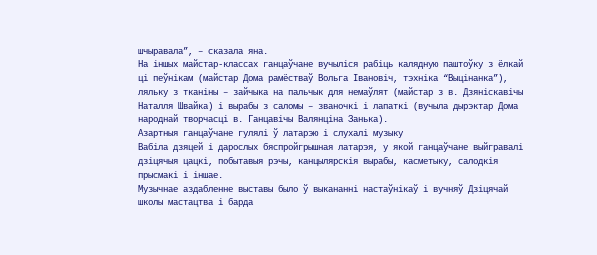шчыравала”, – сказала яна.
На іншых майстар-классах ганцаўчане вучыліся рабіць калядную паштоўку з ёлкай ці пеўнікам (майстар Дома рамёстваў Вольга Івановіч, тэхніка “Выцінанка”), ляльку з тканіны – зайчыка на пальчык для немаўлят (майстар з в. Дзяніскавічы Наталля Швайка) і вырабы з саломы – званочкі і лапаткі (вучыла дырэктар Дома народнай творчасці в. Ганцавічы Валянціна Занька).
Азартныя ганцаўчане гулялі ў латарэю і слухалі музыку
Вабіла дзяцей і дарослых бяспройгрышная латарэя, у якой ганцаўчане выйгравалі дзіцячыя цацкі, побытавыя рэчы, канцылярскія вырабы, касметыку, салодкія прысмакі і іншае.
Музычнае аздабленне выставы было ў выкананні настаўнікаў і вучняў Дзіцячай школы мастацтва і барда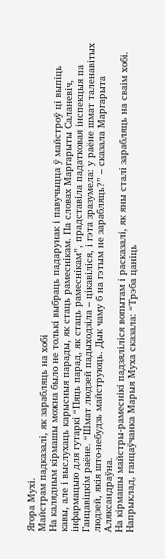Ягора Мухі.
Майстрам падказалі, як зарабляць на хобі
На калядным кірмашы можна было не толькі выбраць падарунак і павучыцца ў майстроў ці выпіць кавы, але і выслухаць карысныя парады, як стаць рамеснікам. Па словах Маргарыты Саланевіч, інфармацыю для гутаркі “Пяць парад, як стаць рамеснікам”, прадставіла падатковая інспекцыя па Ганцавіцкім раёне. “Шмат людзей падыходзіла – цікавіліся, і гэта зразумела: у раёне шмат таленавітых людзей, якія што-небудзь майструюць. Дык чаму б на гэтым не зарабляць?” – сказала Маргарыта Аляксандраўна.
На кірмашы майстры-рамеснікі падзяліліся вопытам і расказалі, як яны сталі зарабляць на сваім хобі.
Напрыклад, ганцаўчанка Марыя Муха сказала: “Трэба цаніць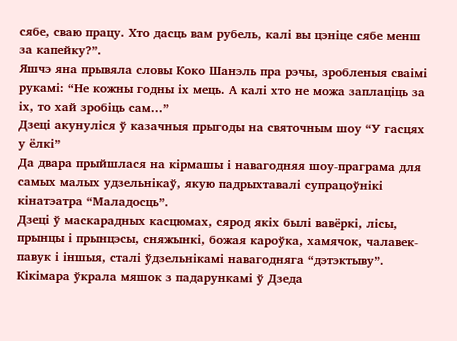сябе, сваю працу. Хто дасць вам рубель, калі вы цэніце сябе менш за капейку?”.
Яшчэ яна прывяла словы Коко Шанэль пра рэчы, зробленыя сваімі рукамі: “Не кожны годны іх мець. А калі хто не можа заплаціць за іх, то хай зробіць сам…”
Дзеці акунуліся ў казачныя прыгоды на святочным шоу “У гасцях у ёлкі”
Да двара прыйшлася на кірмашы і навагодняя шоу-праграма для самых малых удзельнікаў, якую падрыхтавалі супрацоўнікі кінатэатра “Маладосць”.
Дзеці ў маскарадных касцюмах, сярод якіх былі вавёркі, лісы, прынцы і прынцэсы, сняжынкі, божая кароўка, хамячок, чалавек-павук і іншыя, сталі ўдзельнікамі навагодняга “дэтэктыву”.
Кікімара ўкрала мяшок з падарункамі ў Дзеда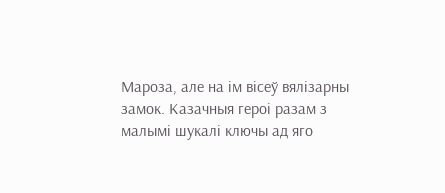Мароза, але на ім вісеў вялізарны замок. Казачныя героі разам з малымі шукалі ключы ад яго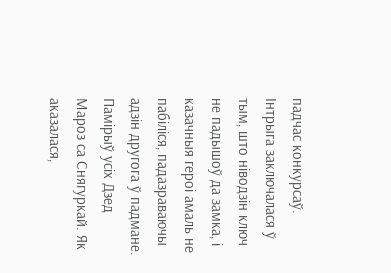падчас конкурсаў.
Інтрыга заключалася ў тым, што ніводзін ключ не падышоў да замка, і казачныя героі амаль не пабіліся, падазраваючы адзін другога ў падмане. Памірыў усіх Дзед Мароз са Снягуркай. Як аказалася,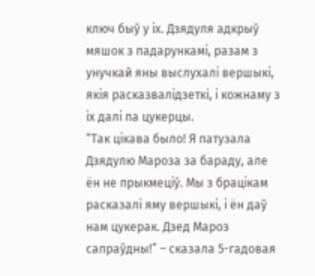ключ быў у іх. Дзядуля адкрыў мяшок з падарункамі, разам з унучкай яны выслухалі вершыкі, якія расказвалідзеткі, і кожнаму з іх далі па цукерцы.
“Так цікава было! Я патузала Дзядулю Мароза за бараду, але ён не прыкмеціў. Мы з брацікам расказалі яму вершыкі, і ён даў нам цукерак. Дзед Мароз сапраўдны!” – сказала 5-гадовая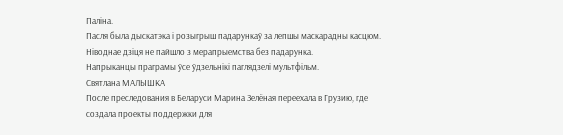Паліна.
Пасля была дыскатэка і розыгрыш падарункаў за лепшы маскарадны касцюм. Ніводнае дзіця не пайшло з мерапрыемства без падарунка.
Напрыканцы праграмы ўсе ўдзельнікі паглядзелі мультфільм.
Святлана МАЛЫШКА
После преследования в Беларуси Марина Зелёная переехала в Грузию, где создала проекты поддержки для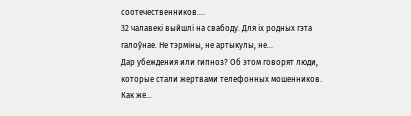соотечественников.…
32 чалавекі выйшлі на свабоду. Для іх родных гэта галоўнае. Не тэрміны, не артыкулы, не…
Дар убеждения или гипноз? Об этом говорят люди, которые стали жертвами телефонных мошенников. Как же…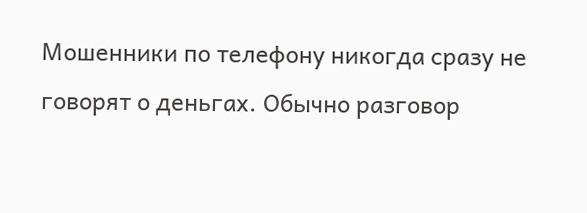Мошенники по телефону никогда сразу не говорят о деньгах. Обычно разговор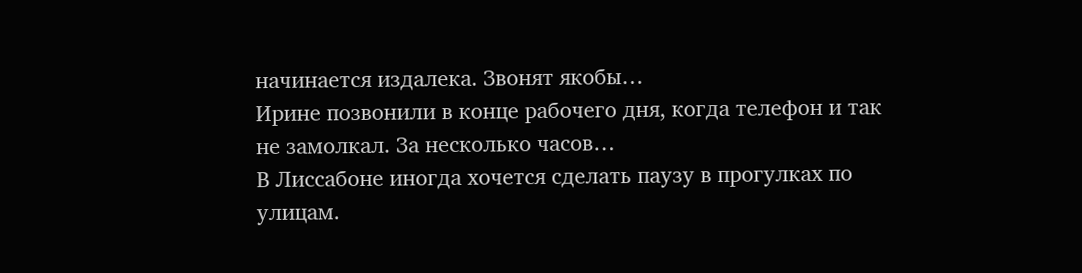начинается издалека. Звонят якобы…
Ирине позвонили в конце рабочего дня, когда телефон и так не замолкал. За несколько часов…
В Лиссабоне иногда хочется сделать паузу в прогулках по улицам.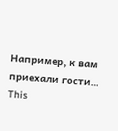Например, к вам приехали гости…
This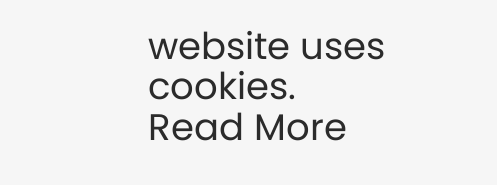website uses cookies.
Read More